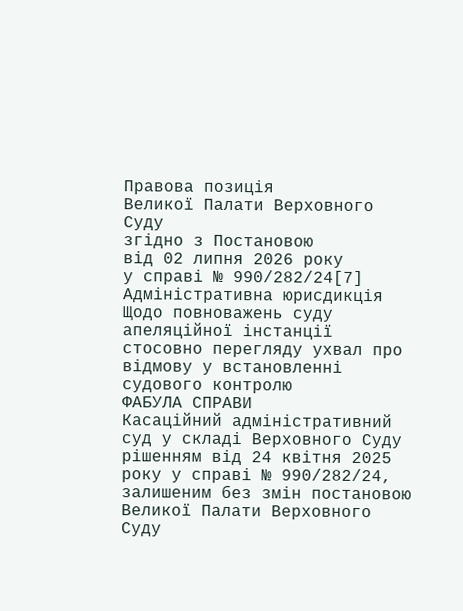Правова позиція
Великої Палати Верховного Суду
згідно з Постановою
від 02 липня 2026 року
у справі № 990/282/24[7]
Адміністративна юрисдикція
Щодо повноважень суду апеляційної інстанції стосовно перегляду ухвал про відмову у встановленні судового контролю
ФАБУЛА СПРАВИ
Касаційний адміністративний суд у складі Верховного Суду рішенням від 24 квітня 2025 року у справі № 990/282/24, залишеним без змін постановою Великої Палати Верховного Суду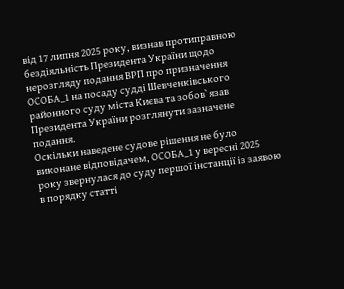від 17 липня 2025 року, визнав протиправною бездіяльність Президента України щодо нерозгляду подання ВРП про призначення ОСОБА_1 на посаду судді Шевченківського районного суду міста Києва та зобов`язав Президента України розглянути зазначене подання.
Оскільки наведене судове рішення не було виконане відповідачем, ОСОБА_1 у вересні 2025 року звернулася до суду першої інстанції із заявою в порядку статті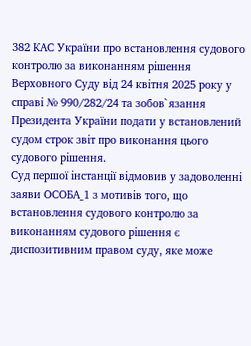382 КАС України про встановлення судового контролю за виконанням рішення Верховного Суду від 24 квітня 2025 року у справі № 990/282/24 та зобов`язання Президента України подати у встановлений судом строк звіт про виконання цього судового рішення.
Суд першої інстанції відмовив у задоволенні заяви ОСОБА_1 з мотивів того, що встановлення судового контролю за виконанням судового рішення є диспозитивним правом суду, яке може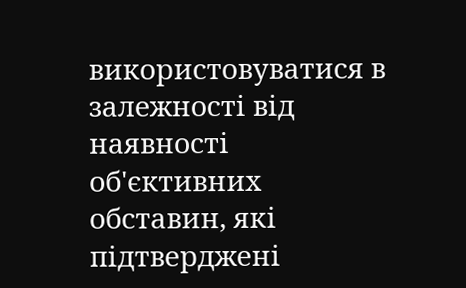використовуватися в залежності від наявності об'єктивних обставин, які підтверджені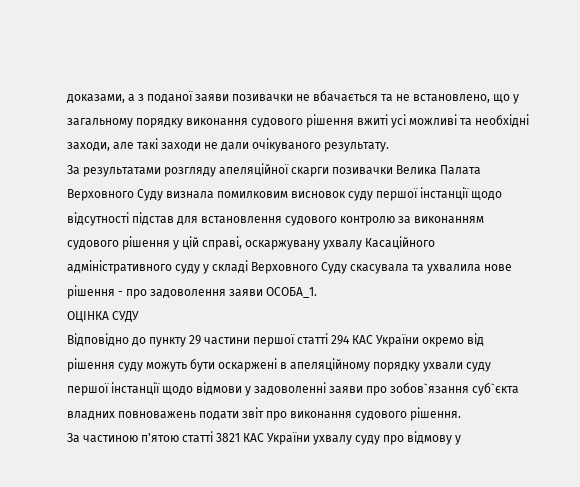доказами, а з поданої заяви позивачки не вбачається та не встановлено, що у загальному порядку виконання судового рішення вжиті усі можливі та необхідні заходи, але такі заходи не дали очікуваного результату.
За результатами розгляду апеляційної скарги позивачки Велика Палата Верховного Суду визнала помилковим висновок суду першої інстанції щодо відсутності підстав для встановлення судового контролю за виконанням судового рішення у цій справі, оскаржувану ухвалу Касаційного адміністративного суду у складі Верховного Суду скасувала та ухвалила нове рішення - про задоволення заяви ОСОБА_1.
ОЦІНКА СУДУ
Відповідно до пункту 29 частини першої статті 294 КАС України окремо від рішення суду можуть бути оскаржені в апеляційному порядку ухвали суду першої інстанції щодо відмови у задоволенні заяви про зобов`язання суб`єкта владних повноважень подати звіт про виконання судового рішення.
За частиною п'ятою статті 3821 КАС України ухвалу суду про відмову у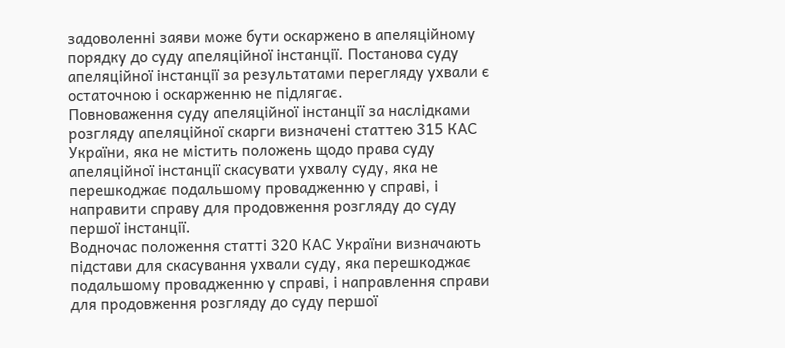задоволенні заяви може бути оскаржено в апеляційному порядку до суду апеляційної інстанції. Постанова суду апеляційної інстанції за результатами перегляду ухвали є остаточною і оскарженню не підлягає.
Повноваження суду апеляційної інстанції за наслідками розгляду апеляційної скарги визначені статтею 315 КАС України, яка не містить положень щодо права суду апеляційної інстанції скасувати ухвалу суду, яка не перешкоджає подальшому провадженню у справі, і направити справу для продовження розгляду до суду першої інстанції.
Водночас положення статті 320 КАС України визначають підстави для скасування ухвали суду, яка перешкоджає подальшому провадженню у справі, і направлення справи для продовження розгляду до суду першої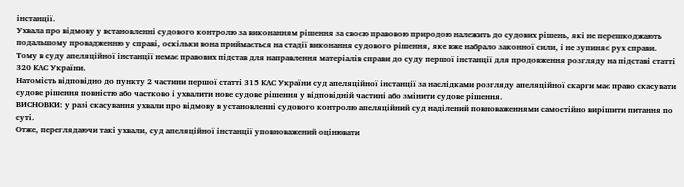інстанції.
Ухвала про відмову у встановленні судового контролю за виконанням рішення за своєю правовою природою належить до судових рішень, які не перешкоджають подальшому провадженню у справі, оскільки вона приймається на стадії виконання судового рішення, яке вже набрало законної сили, і не зупиняє рух справи. Тому в суду апеляційної інстанції немає правових підстав для направлення матеріалів справи до суду першої інстанції для продовження розгляду на підставі статті 320 КАС України.
Натомість відповідно до пункту 2 частини першої статті 315 КАС України суд апеляційної інстанції за наслідками розгляду апеляційної скарги має право скасувати судове рішення повністю або частково і ухвалити нове судове рішення у відповідній частині або змінити судове рішення.
ВИСНОВКИ: у разі скасування ухвали про відмову в установленні судового контролю апеляційний суд наділений повноваженнями самостійно вирішити питання по суті.
Отже, переглядаючи такі ухвали, суд апеляційної інстанції уповноважений оцінювати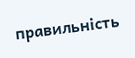правильність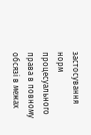застосування норм процесуального права в повному обсязі в межах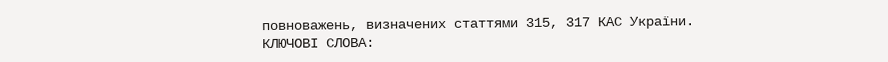повноважень, визначених статтями 315, 317 КАС України.
КЛЮЧОВІ СЛОВА: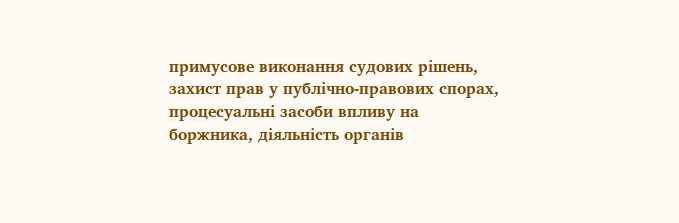примусове виконання судових рішень, захист прав у публічно-правових спорах, процесуальні засоби впливу на боржника, діяльність органів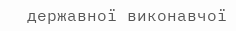державної виконавчої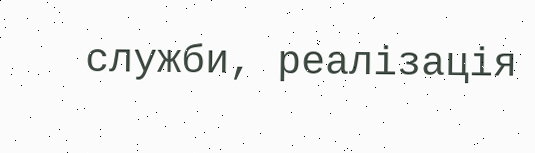служби, реалізація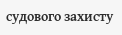судового захисту